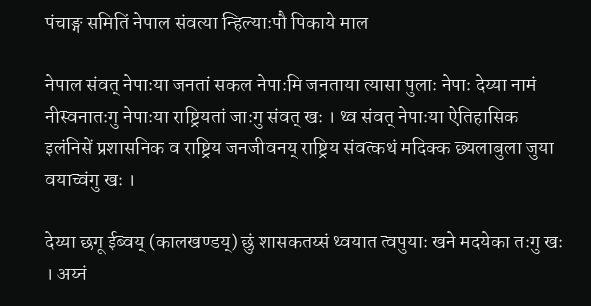पंचाङ्ग समितिं नेपाल संवत्या न्हिल्याःपौ पिकाये माल

नेपाल संवत् नेपाःया जनतां सकल नेपाःमि जनताया त्यासा पुलाः नेपाः देय्या नामं नीस्वनातःगु नेपाःया राष्ट्रियतां जाःगु संवत् खः । थ्व संवत् नेपाःया ऐतिहासिक इलंनिसें प्रशासनिक व राष्ट्रिय जनजीवनय् राष्ट्रिय संवत्कथं मदिक्क छ्यलाबुला जुया वयाच्वंगु खः ।

देय्या छगू ईब्वय् (कालखण्डय्) छुं शासकतय्सं थ्वयात त्वपुयाः खने मदयेका तःगु खः । अय्नं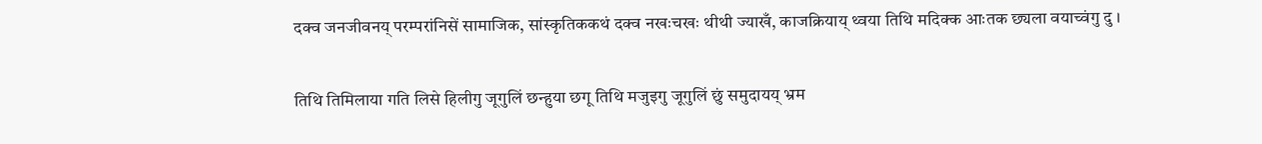दक्व जनजीवनय् परम्परांनिसें सामाजिक, सांस्कृतिककथं दक्व नखःचखः थीथी ज्याखँ, काजक्रियाय् थ्वया तिथि मदिक्क आःतक छ्यला वयाच्वंगु दु ।

तिथि तिमिलाया गति लिसे हिलीगु जूगुलिं छन्हुया छगू तिथि मजुइगु जूगुलिं छुं समुदायय् भ्रम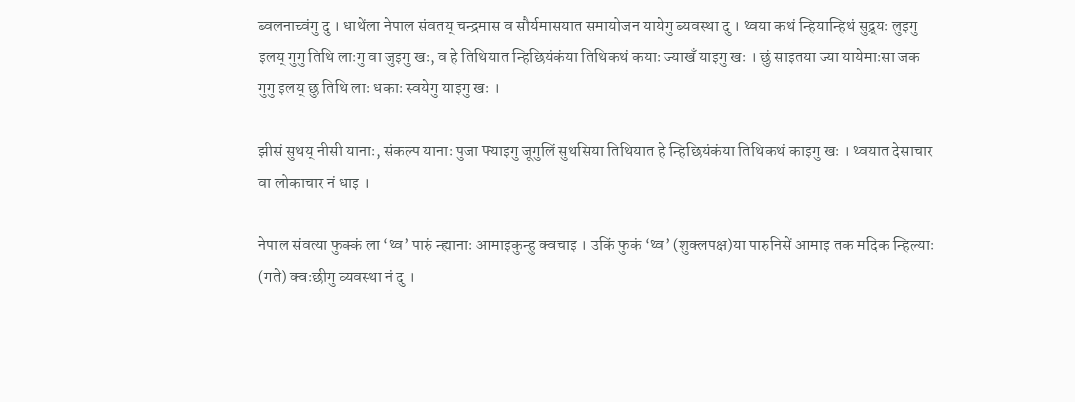ब्वलनाच्वंगु दु । धाथेंला नेपाल संवतय् चन्द्रमास व सौर्यमासयात समायोजन यायेगु ब्यवस्था दु । थ्वया कथं न्हियान्हिथं सुद्र्यः लुइगु इलय् गुगु तिथि लाःगु वा जुइगु खः, व हे तिथियात न्हिछियंकंया तिथिकथं कयाः ज्याखँ याइगु खः । छुं साइतया ज्या यायेमाःसा जक गुगु इलय् छु तिथि लाः धकाः स्वयेगु याइगु खः ।

झीसं सुथय् नीसी यानाः, संकल्प यानाः पुजा फ्याइगु जूगुलिं सुथसिया तिथियात हे न्हिछियंकंया तिथिकथं काइगु खः । थ्वयात देसाचार वा लोकाचार नं धाइ ।

नेपाल संवत्या फुक्कं ला ‘थ्व’ पारुं न्ह्यानाः आमाइकुन्हु क्वचाइ । उकिं फुकं ‘थ्व’ (शुक्लपक्ष)या पारुनिसें आमाइ तक मदिक न्हिल्याः (गते) क्वःछीगु व्यवस्था नं दु ।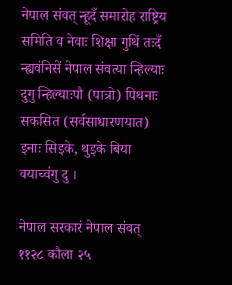नेपाल संवत् न्हूदँ समारोह राष्ट्रिय समिति व नेवाः शिक्षा गुथिं तःदँ न्ह्यवंनिसें नेपाल संवत्या न्हिल्याः दुगु न्हिल्याःपौ (पात्रो) पिथनाः सकसित (सर्वसाधारणयात) इनाः सिइके, थुइके बिया वयाच्वंगु दु ।

नेपाल सरकारं नेपाल संवत् ११२८ कौला २५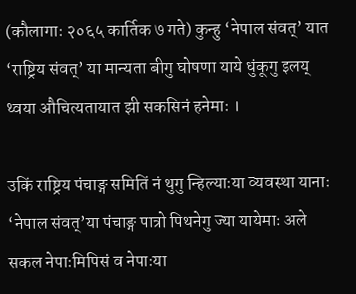(कौलागाः २०६५ कार्तिक ७ गते) कुन्हु ‘नेपाल संवत्’ यात ‘राष्ट्रिय संवत्’ या मान्यता बीगु घोषणा याये धुंकूगु इलय् थ्वया औचित्यतायात झी सकसिनं हनेमाः ।

उकिं राष्ट्रिय पंचाङ्ग समितिं नं थुगु न्हिल्याःया व्यवस्था यानाः ‘नेपाल संवत्’या पंचाङ्ग पात्रो पिथनेगु ज्या यायेमाः अले सकल नेपाःमिपिसं व नेपाःया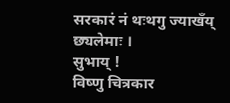सरकारं नं थःथगु ज्याखँय् छ्यलेमाः ।
सुभाय् !
विष्णु चित्रकार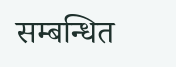सम्बन्धित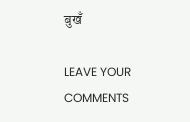बुखँ

LEAVE YOUR COMMENTS